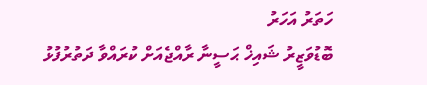ހަތަރު އަހަރު
ބޮޑުވަޒީރު ޝައިޚް ޙަސީނާ ރާއްޖެއަށް ކުރައްވާ ދަތުރުފުޅު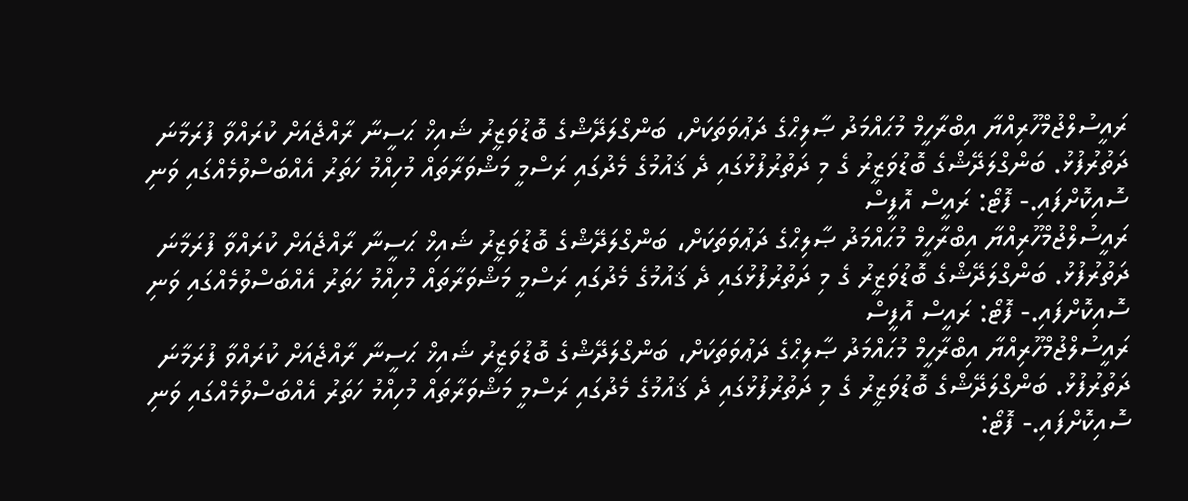ރައީސުލްޖުމްހޫރިއްޔާ އިބްރާހީމް މުޙައްމަދު ޞާލިޙްގެ ދަޢުވަތަކަށް، ބަންގްލަދޭޝްގެ ބޮޑުވަޒީރު ޝައިޚް ޙަސީނާ ރާއްޖެއަށް ކުރައްވާ ފުރަމާނަ ދަތުރުފުޅު. ބަންގްލަދޭޝްގެ ބޮޑުވަޒީރު ގެ މި ދަތުރުފުޅުގައި ދެ ޤައުމުގެ މެދުގައި ރަސްމީ މަޝްވަރާތައް މުހިއްމު ހަތަރު އެއްބަސްވުމެއްގައި ވަނި ސޮއިކޮށްފައި.- ފޮޓޯ: ރައީސް އޮފީސް
ރައީސުލްޖުމްހޫރިއްޔާ އިބްރާހީމް މުޙައްމަދު ޞާލިޙްގެ ދަޢުވަތަކަށް، ބަންގްލަދޭޝްގެ ބޮޑުވަޒީރު ޝައިޚް ޙަސީނާ ރާއްޖެއަށް ކުރައްވާ ފުރަމާނަ ދަތުރުފުޅު. ބަންގްލަދޭޝްގެ ބޮޑުވަޒީރު ގެ މި ދަތުރުފުޅުގައި ދެ ޤައުމުގެ މެދުގައި ރަސްމީ މަޝްވަރާތައް މުހިއްމު ހަތަރު އެއްބަސްވުމެއްގައި ވަނި ސޮއިކޮށްފައި.- ފޮޓޯ: ރައީސް އޮފީސް
ރައީސުލްޖުމްހޫރިއްޔާ އިބްރާހީމް މުޙައްމަދު ޞާލިޙްގެ ދަޢުވަތަކަށް، ބަންގްލަދޭޝްގެ ބޮޑުވަޒީރު ޝައިޚް ޙަސީނާ ރާއްޖެއަށް ކުރައްވާ ފުރަމާނަ ދަތުރުފުޅު. ބަންގްލަދޭޝްގެ ބޮޑުވަޒީރު ގެ މި ދަތުރުފުޅުގައި ދެ ޤައުމުގެ މެދުގައި ރަސްމީ މަޝްވަރާތައް މުހިއްމު ހަތަރު އެއްބަސްވުމެއްގައި ވަނި ސޮއިކޮށްފައި.- ފޮޓޯ: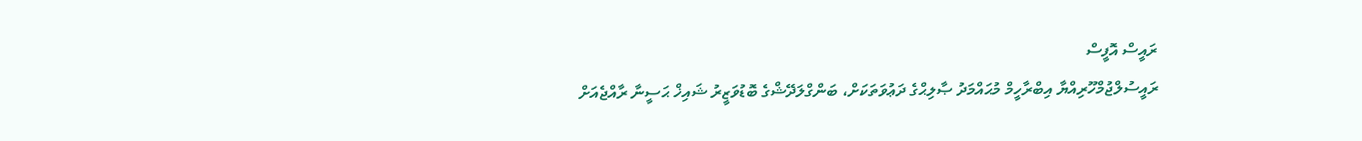ރައީސް އޮފީސް
ރައީސުލްޖުމްހޫރިއްޔާ އިބްރާހީމް މުޙައްމަދު ޞާލިޙްގެ ދަޢުވަތަކަށް، ބަންގްލަދޭޝްގެ ބޮޑުވަޒީރު ޝައިޚް ޙަސީނާ ރާއްޖެއަށް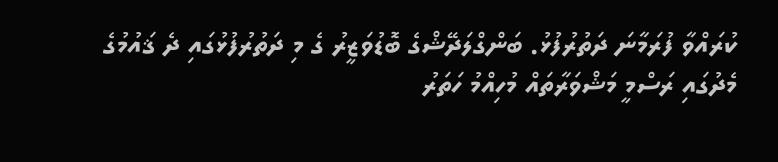ކުރައްވާ ފުރަމާނަ ދަތުރުފުޅު. ބަންގްލަދޭޝްގެ ބޮޑުވަޒީރު ގެ މި ދަތުރުފުޅުގައި ދެ ޤައުމުގެ މެދުގައި ރަސްމީ މަޝްވަރާތައް މުހިއްމު ހަތަރު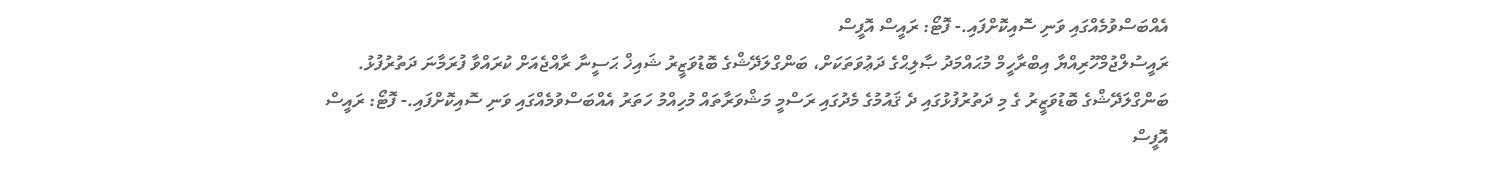އެއްބަސްވުމެއްގައި ވަނި ސޮއިކޮށްފައި.- ފޮޓޯ: ރައީސް އޮފީސް
ރައީސުލްޖުމްހޫރިއްޔާ އިބްރާހީމް މުޙައްމަދު ޞާލިޙްގެ ދަޢުވަތަކަށް، ބަންގްލަދޭޝްގެ ބޮޑުވަޒީރު ޝައިޚް ޙަސީނާ ރާއްޖެއަށް ކުރައްވާ ފުރަމާނަ ދަތުރުފުޅު. ބަންގްލަދޭޝްގެ ބޮޑުވަޒީރު ގެ މި ދަތުރުފުޅުގައި ދެ ޤައުމުގެ މެދުގައި ރަސްމީ މަޝްވަރާތައް މުހިއްމު ހަތަރު އެއްބަސްވުމެއްގައި ވަނި ސޮއިކޮށްފައި.- ފޮޓޯ: ރައީސް އޮފީސް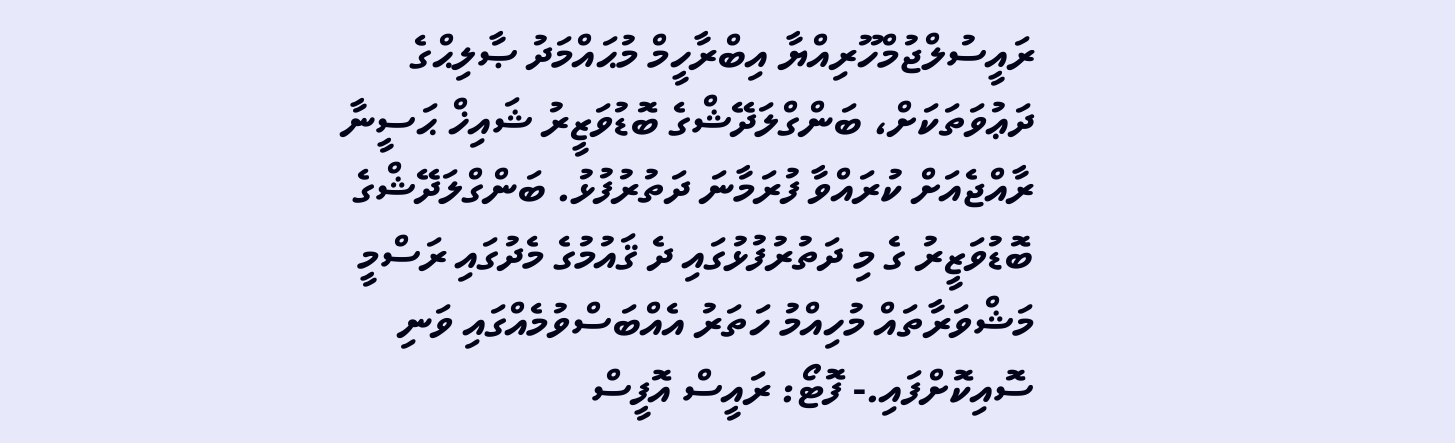ރައީސުލްޖުމްހޫރިއްޔާ އިބްރާހީމް މުޙައްމަދު ޞާލިޙްގެ ދަޢުވަތަކަށް، ބަންގްލަދޭޝްގެ ބޮޑުވަޒީރު ޝައިޚް ޙަސީނާ ރާއްޖެއަށް ކުރައްވާ ފުރަމާނަ ދަތުރުފުޅު. ބަންގްލަދޭޝްގެ ބޮޑުވަޒީރު ގެ މި ދަތުރުފުޅުގައި ދެ ޤައުމުގެ މެދުގައި ރަސްމީ މަޝްވަރާތައް މުހިއްމު ހަތަރު އެއްބަސްވުމެއްގައި ވަނި ސޮއިކޮށްފައި.- ފޮޓޯ: ރައީސް އޮފީސް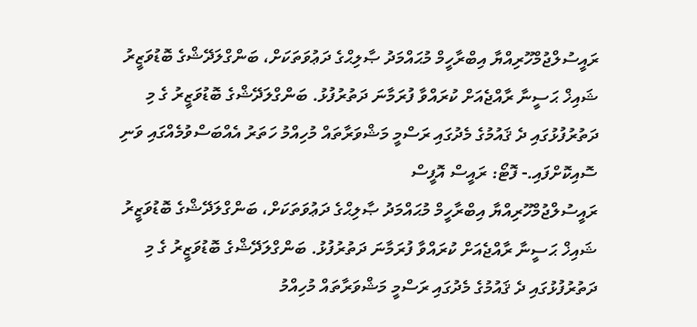ރައީސުލްޖުމްހޫރިއްޔާ އިބްރާހީމް މުޙައްމަދު ޞާލިޙްގެ ދަޢުވަތަކަށް، ބަންގްލަދޭޝްގެ ބޮޑުވަޒީރު ޝައިޚް ޙަސީނާ ރާއްޖެއަށް ކުރައްވާ ފުރަމާނަ ދަތުރުފުޅު. ބަންގްލަދޭޝްގެ ބޮޑުވަޒީރު ގެ މި ދަތުރުފުޅުގައި ދެ ޤައުމުގެ މެދުގައި ރަސްމީ މަޝްވަރާތައް މުހިއްމު ހަތަރު އެއްބަސްވުމެއްގައި ވަނި ސޮއިކޮށްފައި.- ފޮޓޯ: ރައީސް އޮފީސް
ރައީސުލްޖުމްހޫރިއްޔާ އިބްރާހީމް މުޙައްމަދު ޞާލިޙްގެ ދަޢުވަތަކަށް، ބަންގްލަދޭޝްގެ ބޮޑުވަޒީރު ޝައިޚް ޙަސީނާ ރާއްޖެއަށް ކުރައްވާ ފުރަމާނަ ދަތުރުފުޅު. ބަންގްލަދޭޝްގެ ބޮޑުވަޒީރު ގެ މި ދަތުރުފުޅުގައި ދެ ޤައުމުގެ މެދުގައި ރަސްމީ މަޝްވަރާތައް މުހިއްމު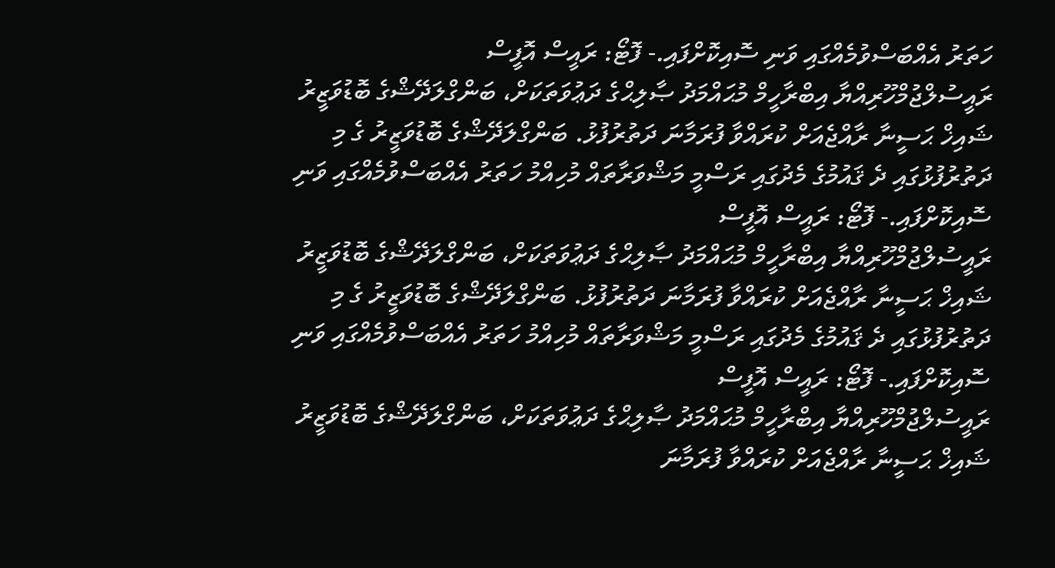ހަތަރު އެއްބަސްވުމެއްގައި ވަނި ސޮއިކޮށްފައި.- ފޮޓޯ: ރައީސް އޮފީސް
ރައީސުލްޖުމްހޫރިއްޔާ އިބްރާހީމް މުޙައްމަދު ޞާލިޙްގެ ދަޢުވަތަކަށް، ބަންގްލަދޭޝްގެ ބޮޑުވަޒީރު ޝައިޚް ޙަސީނާ ރާއްޖެއަށް ކުރައްވާ ފުރަމާނަ ދަތުރުފުޅު. ބަންގްލަދޭޝްގެ ބޮޑުވަޒީރު ގެ މި ދަތުރުފުޅުގައި ދެ ޤައުމުގެ މެދުގައި ރަސްމީ މަޝްވަރާތައް މުހިއްމު ހަތަރު އެއްބަސްވުމެއްގައި ވަނި ސޮއިކޮށްފައި.- ފޮޓޯ: ރައީސް އޮފީސް
ރައީސުލްޖުމްހޫރިއްޔާ އިބްރާހީމް މުޙައްމަދު ޞާލިޙްގެ ދަޢުވަތަކަށް، ބަންގްލަދޭޝްގެ ބޮޑުވަޒީރު ޝައިޚް ޙަސީނާ ރާއްޖެއަށް ކުރައްވާ ފުރަމާނަ ދަތުރުފުޅު. ބަންގްލަދޭޝްގެ ބޮޑުވަޒީރު ގެ މި ދަތުރުފުޅުގައި ދެ ޤައުމުގެ މެދުގައި ރަސްމީ މަޝްވަރާތައް މުހިއްމު ހަތަރު އެއްބަސްވުމެއްގައި ވަނި ސޮއިކޮށްފައި.- ފޮޓޯ: ރައީސް އޮފީސް
ރައީސުލްޖުމްހޫރިއްޔާ އިބްރާހީމް މުޙައްމަދު ޞާލިޙްގެ ދަޢުވަތަކަށް، ބަންގްލަދޭޝްގެ ބޮޑުވަޒީރު ޝައިޚް ޙަސީނާ ރާއްޖެއަށް ކުރައްވާ ފުރަމާނަ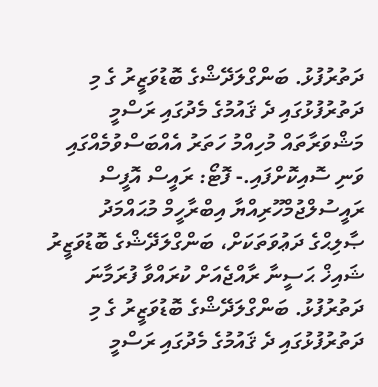ދަތުރުފުޅު. ބަންގްލަދޭޝްގެ ބޮޑުވަޒީރު ގެ މި ދަތުރުފުޅުގައި ދެ ޤައުމުގެ މެދުގައި ރަސްމީ މަޝްވަރާތައް މުހިއްމު ހަތަރު އެއްބަސްވުމެއްގައި ވަނި ސޮއިކޮށްފައި.- ފޮޓޯ: ރައީސް އޮފީސް
ރައީސުލްޖުމްހޫރިއްޔާ އިބްރާހީމް މުޙައްމަދު ޞާލިޙްގެ ދަޢުވަތަކަށް، ބަންގްލަދޭޝްގެ ބޮޑުވަޒީރު ޝައިޚް ޙަސީނާ ރާއްޖެއަށް ކުރައްވާ ފުރަމާނަ ދަތުރުފުޅު. ބަންގްލަދޭޝްގެ ބޮޑުވަޒީރު ގެ މި ދަތުރުފުޅުގައި ދެ ޤައުމުގެ މެދުގައި ރަސްމީ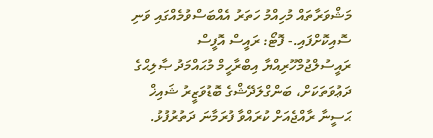މަޝްވަރާތައް މުހިއްމު ހަތަރު އެއްބަސްވުމެއްގައި ވަނި ސޮއިކޮށްފައި.- ފޮޓޯ: ރައީސް އޮފީސް
ރައީސުލްޖުމްހޫރިއްޔާ އިބްރާހީމް މުޙައްމަދު ޞާލިޙްގެ ދަޢުވަތަކަށް، ބަންގްލަދޭޝްގެ ބޮޑުވަޒީރު ޝައިޚް ޙަސީނާ ރާއްޖެއަށް ކުރައްވާ ފުރަމާނަ ދަތުރުފުޅު.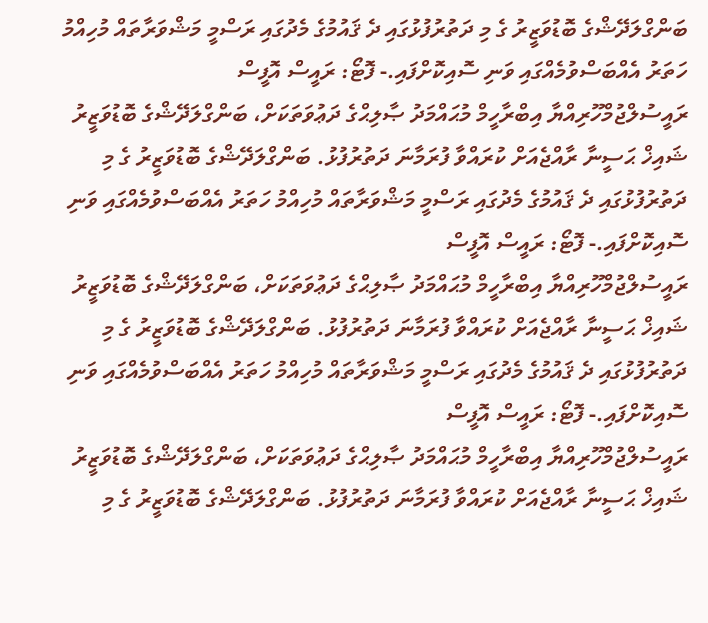ބަންގްލަދޭޝްގެ ބޮޑުވަޒީރު ގެ މި ދަތުރުފުޅުގައި ދެ ޤައުމުގެ މެދުގައި ރަސްމީ މަޝްވަރާތައް މުހިއްމު ހަތަރު އެއްބަސްވުމެއްގައި ވަނި ސޮއިކޮށްފައި.- ފޮޓޯ: ރައީސް އޮފީސް
ރައީސުލްޖުމްހޫރިއްޔާ އިބްރާހީމް މުޙައްމަދު ޞާލިޙްގެ ދަޢުވަތަކަށް، ބަންގްލަދޭޝްގެ ބޮޑުވަޒީރު ޝައިޚް ޙަސީނާ ރާއްޖެއަށް ކުރައްވާ ފުރަމާނަ ދަތުރުފުޅު. ބަންގްލަދޭޝްގެ ބޮޑުވަޒީރު ގެ މި ދަތުރުފުޅުގައި ދެ ޤައުމުގެ މެދުގައި ރަސްމީ މަޝްވަރާތައް މުހިއްމު ހަތަރު އެއްބަސްވުމެއްގައި ވަނި ސޮއިކޮށްފައި.- ފޮޓޯ: ރައީސް އޮފީސް
ރައީސުލްޖުމްހޫރިއްޔާ އިބްރާހީމް މުޙައްމަދު ޞާލިޙްގެ ދަޢުވަތަކަށް، ބަންގްލަދޭޝްގެ ބޮޑުވަޒީރު ޝައިޚް ޙަސީނާ ރާއްޖެއަށް ކުރައްވާ ފުރަމާނަ ދަތުރުފުޅު. ބަންގްލަދޭޝްގެ ބޮޑުވަޒީރު ގެ މި ދަތުރުފުޅުގައި ދެ ޤައުމުގެ މެދުގައި ރަސްމީ މަޝްވަރާތައް މުހިއްމު ހަތަރު އެއްބަސްވުމެއްގައި ވަނި ސޮއިކޮށްފައި.- ފޮޓޯ: ރައީސް އޮފީސް
ރައީސުލްޖުމްހޫރިއްޔާ އިބްރާހީމް މުޙައްމަދު ޞާލިޙްގެ ދަޢުވަތަކަށް، ބަންގްލަދޭޝްގެ ބޮޑުވަޒީރު ޝައިޚް ޙަސީނާ ރާއްޖެއަށް ކުރައްވާ ފުރަމާނަ ދަތުރުފުޅު. ބަންގްލަދޭޝްގެ ބޮޑުވަޒީރު ގެ މި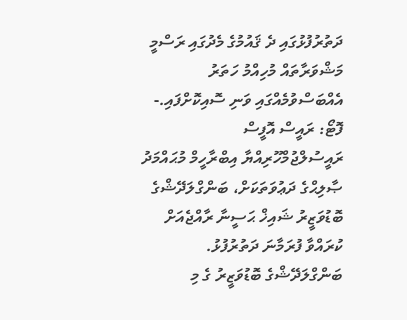ދަތުރުފުޅުގައި ދެ ޤައުމުގެ މެދުގައި ރަސްމީ މަޝްވަރާތައް މުހިއްމު ހަތަރު އެއްބަސްވުމެއްގައި ވަނި ސޮއިކޮށްފައި.- ފޮޓޯ: ރައީސް އޮފީސް
ރައީސުލްޖުމްހޫރިއްޔާ އިބްރާހީމް މުޙައްމަދު ޞާލިޙްގެ ދަޢުވަތަކަށް، ބަންގްލަދޭޝްގެ ބޮޑުވަޒީރު ޝައިޚް ޙަސީނާ ރާއްޖެއަށް ކުރައްވާ ފުރަމާނަ ދަތުރުފުޅު. ބަންގްލަދޭޝްގެ ބޮޑުވަޒީރު ގެ މި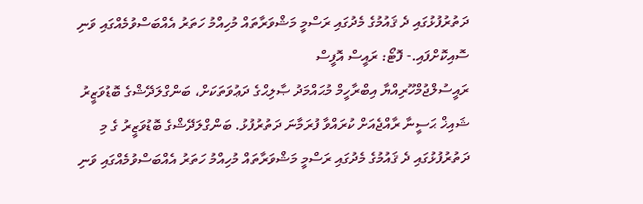ދަތުރުފުޅުގައި ދެ ޤައުމުގެ މެދުގައި ރަސްމީ މަޝްވަރާތައް މުހިއްމު ހަތަރު އެއްބަސްވުމެއްގައި ވަނި ސޮއިކޮށްފައި.- ފޮޓޯ: ރައީސް އޮފީސް
ރައީސުލްޖުމްހޫރިއްޔާ އިބްރާހީމް މުޙައްމަދު ޞާލިޙްގެ ދަޢުވަތަކަށް، ބަންގްލަދޭޝްގެ ބޮޑުވަޒީރު ޝައިޚް ޙަސީނާ ރާއްޖެއަށް ކުރައްވާ ފުރަމާނަ ދަތުރުފުޅު. ބަންގްލަދޭޝްގެ ބޮޑުވަޒީރު ގެ މި ދަތުރުފުޅުގައި ދެ ޤައުމުގެ މެދުގައި ރަސްމީ މަޝްވަރާތައް މުހިއްމު ހަތަރު އެއްބަސްވުމެއްގައި ވަނި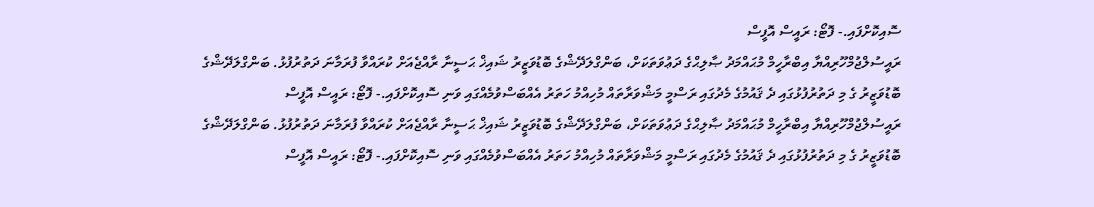ސޮއިކޮށްފައި.- ފޮޓޯ: ރައީސް އޮފީސް
ރައީސުލްޖުމްހޫރިއްޔާ އިބްރާހީމް މުޙައްމަދު ޞާލިޙްގެ ދަޢުވަތަކަށް، ބަންގްލަދޭޝްގެ ބޮޑުވަޒީރު ޝައިޚް ޙަސީނާ ރާއްޖެއަށް ކުރައްވާ ފުރަމާނަ ދަތުރުފުޅު. ބަންގްލަދޭޝްގެ ބޮޑުވަޒީރު ގެ މި ދަތުރުފުޅުގައި ދެ ޤައުމުގެ މެދުގައި ރަސްމީ މަޝްވަރާތައް މުހިއްމު ހަތަރު އެއްބަސްވުމެއްގައި ވަނި ސޮއިކޮށްފައި.- ފޮޓޯ: ރައީސް އޮފީސް
ރައީސުލްޖުމްހޫރިއްޔާ އިބްރާހީމް މުޙައްމަދު ޞާލިޙްގެ ދަޢުވަތަކަށް، ބަންގްލަދޭޝްގެ ބޮޑުވަޒީރު ޝައިޚް ޙަސީނާ ރާއްޖެއަށް ކުރައްވާ ފުރަމާނަ ދަތުރުފުޅު. ބަންގްލަދޭޝްގެ ބޮޑުވަޒީރު ގެ މި ދަތުރުފުޅުގައި ދެ ޤައުމުގެ މެދުގައި ރަސްމީ މަޝްވަރާތައް މުހިއްމު ހަތަރު އެއްބަސްވުމެއްގައި ވަނި ސޮއިކޮށްފައި.- ފޮޓޯ: ރައީސް އޮފީސް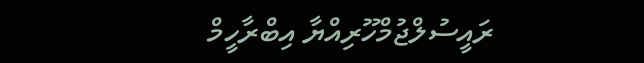ރައީސުލްޖުމްހޫރިއްޔާ އިބްރާހީމް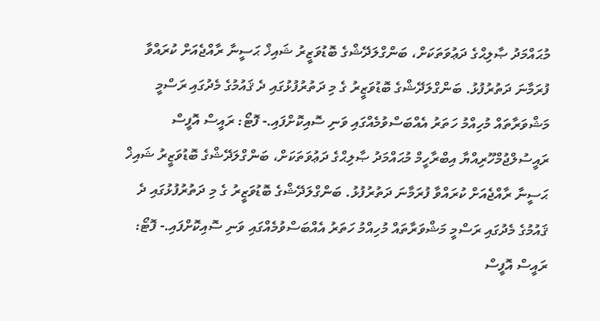މުޙައްމަދު ޞާލިޙްގެ ދަޢުވަތަކަށް، ބަންގްލަދޭޝްގެ ބޮޑުވަޒީރު ޝައިޚް ޙަސީނާ ރާއްޖެއަށް ކުރައްވާ ފުރަމާނަ ދަތުރުފުޅު. ބަންގްލަދޭޝްގެ ބޮޑުވަޒީރު ގެ މި ދަތުރުފުޅުގައި ދެ ޤައުމުގެ މެދުގައި ރަސްމީ މަޝްވަރާތައް މުހިއްމު ހަތަރު އެއްބަސްވުމެއްގައި ވަނި ސޮއިކޮށްފައި.- ފޮޓޯ: ރައީސް އޮފީސް
ރައީސުލްޖުމްހޫރިއްޔާ އިބްރާހީމް މުޙައްމަދު ޞާލިޙްގެ ދަޢުވަތަކަށް، ބަންގްލަދޭޝްގެ ބޮޑުވަޒީރު ޝައިޚް ޙަސީނާ ރާއްޖެއަށް ކުރައްވާ ފުރަމާނަ ދަތުރުފުޅު. ބަންގްލަދޭޝްގެ ބޮޑުވަޒީރު ގެ މި ދަތުރުފުޅުގައި ދެ ޤައުމުގެ މެދުގައި ރަސްމީ މަޝްވަރާތައް މުހިއްމު ހަތަރު އެއްބަސްވުމެއްގައި ވަނި ސޮއިކޮށްފައި.- ފޮޓޯ: ރައީސް އޮފީސް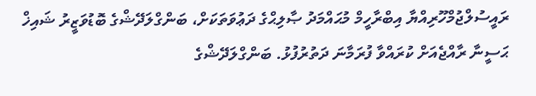ރައީސުލްޖުމްހޫރިއްޔާ އިބްރާހީމް މުޙައްމަދު ޞާލިޙްގެ ދަޢުވަތަކަށް، ބަންގްލަދޭޝްގެ ބޮޑުވަޒީރު ޝައިޚް ޙަސީނާ ރާއްޖެއަށް ކުރައްވާ ފުރަމާނަ ދަތުރުފުޅު. ބަންގްލަދޭޝްގެ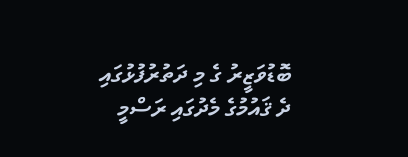ބޮޑުވަޒީރު ގެ މި ދަތުރުފުޅުގައި ދެ ޤައުމުގެ މެދުގައި ރަސްމީ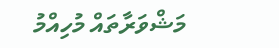މަޝްވަރާތައް މުހިއްމު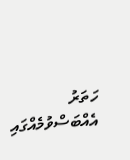ހަތަރު އެއްބަސްވުމެއްގައި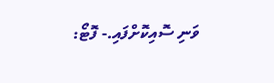ވަނި ސޮއިކޮށްފައި.- ފޮޓޯ: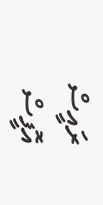ރައީސް އޮފީސް